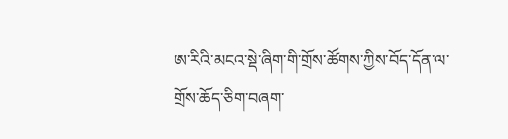ཨ་རིའི་མངའ་སྡེ་ཞིག་གི་གྲོས་ཚོགས་ཀྱིས་བོད་དོན་ལ་གྲོས་ཆོད་ཅིག་བཞག་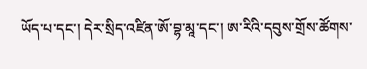ཡོད་པ་དང་། དེར་སྲིད་འཛིན་ཨོ་བྷ་མཱ་དང་། ཨ་རིའི་དབུས་གྲོས་ཚོགས་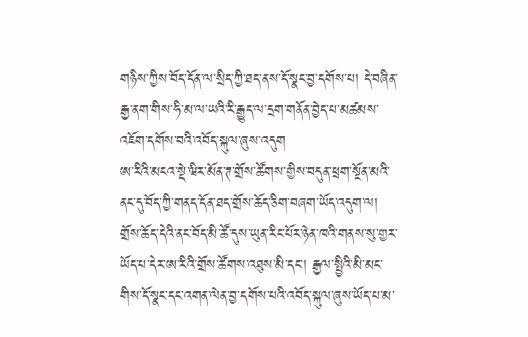གཉིས་ཀྱིས་བོད་དོན་ལ་སྲིད་ཀྱི་ཐད་ནས་དོ་སྣང་བྱ་དགོས་པ། དེ་བཞིན་རྒྱ་ནག་གིས་ཧི་མ་ལ་ཡའི་རི་རྒྱུད་ལ་དྲག་གནོན་བྱེད་པ་མཚམས་འཇོག་དགོས་བའི་འབོད་སྐུལ་ཞུས་འདུག
ཨ་རིའི་མངའ་སྡེ་ཝིར་མོན་ཊ་གྲོས་ཚོགས་གྱིས་བདུན་ཕྲག་སྔོན་མའི་ནང་དུ་བོད་ཀྱི་གནད་དོན་ཐད་གྲོས་ཆོད་ཅིག་བཞག་ཡོད་འདུག་ལ། གྲོས་ཆོད་དེའི་ནང་བོད་མི་ཚོ་དུས་ཡུན་རིང་པོར་ཉེན་ཁའི་གནས་སུ་གྱར་ཡོད་པ་དེར་ཨ་རིའི་གྲོས་ཚོགས་འཐུས་མི་དང་། རྒྱལ་སྤྱིའི་མི་མང་གིས་དོ་སྣང་དང་འགན་ལེན་བྱ་དགོས་པའི་འབོད་སྐུལ་ཞུས་ཡོད་པ་མ་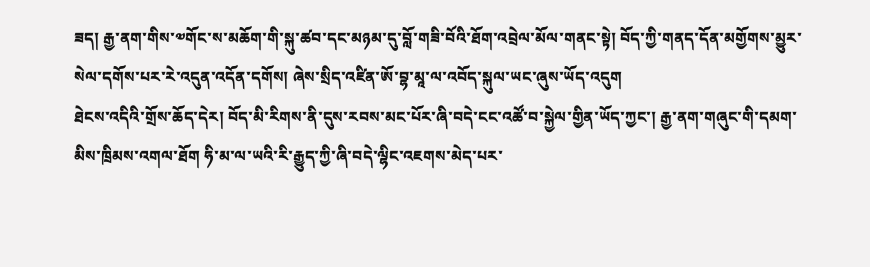ཟད། རྒྱ་ནག་གིས་༧གོང་ས་མཆོག་གི་སྐུ་ཚབ་དང་མཉམ་དུ་བློ་གཟི་བོའི་ཐོག་འབྲེལ་མོལ་གནང་སྟེ། བོད་ཀྱི་གནད་དོན་མགྱོགས་མྱུར་སེལ་དགོས་པར་རེ་འདུན་འདོན་དགོས། ཞེས་སྲིད་འཛིན་ཨོ་བྷ་མཱ་ལ་འབོད་སྐུལ་ཡང་ཞུས་ཡོད་འདུག
ཐེངས་འདིའི་གྲོས་ཆོད་དེར། བོད་མི་རིགས་ནི་དུས་རབས་མང་པོར་ཞི་བདེ་ངང་འཚོ་བ་སྐྱེལ་གྱིན་ཡོད་ཀྱང་། རྒྱ་ནག་གཞུང་གི་དམག་མིས་ཁྲིམས་འགལ་ཐོག ཧི་མ་ལ་ཡའི་རི་རྒྱུད་ཀྱི་ཞི་བདེ་ལྷིང་འཇགས་མེད་པར་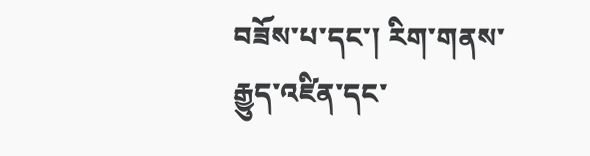བཟོས་པ་དང་། རིག་གནས་རྒྱུད་འཛིན་དང་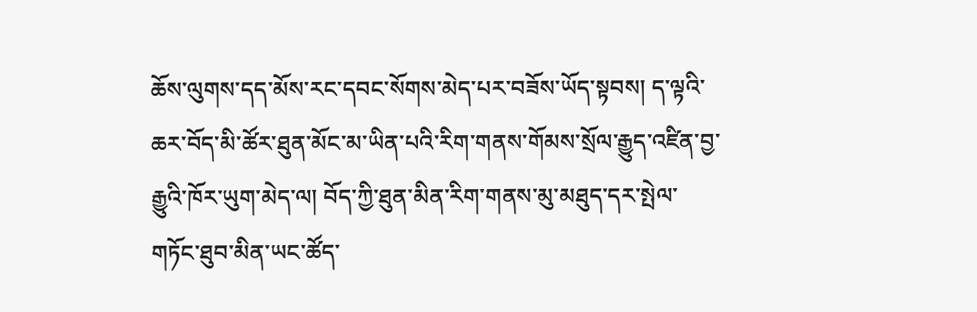ཆོས་ལུགས་དད་མོས་རང་དབང་སོགས་མེད་པར་བཟོས་ཡོད་སྟབས། ད་ལྟའི་ཆར་བོད་མི་ཚོར་ཐུན་མོང་མ་ཡིན་པའི་རིག་གནས་གོམས་སྲོལ་རྒྱུད་འཛིན་བྱ་རྒྱུའི་ཁོར་ཡུག་མེད་ལ། བོད་ཀྱི་ཐུན་མིན་རིག་གནས་མུ་མཐུད་དར་སྤེལ་གཏོང་ཐུབ་མིན་ཡང་ཚོད་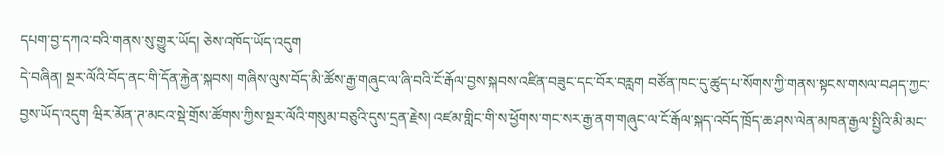དཔག་བྱ་དཀའ་བའི་གནས་སུ་གྱུར་ཡོད། ཅེས་འཁོད་ཡོད་འདུག
དེ་བཞིན། སྔར་ལོའི་བོད་ནང་གི་དོན་རྐྱེན་སྐབས། གཞིས་ལུས་བོད་མི་ཚོས་རྒྱ་གཞུང་ལ་ཞི་བའི་ངོ་རྒོལ་བྱས་སྐབས་འཛིན་བཟུང་དང་བོར་བརླག བཙོན་ཁང་དུ་ཚུད་པ་སོགས་ཀྱི་གནས་སྟངས་གསལ་བཤད་ཀྱང་བྱས་ཡོད་འདུག ཝིར་མོན་ཊ་མངའ་སྡེ་གྲོས་ཚོགས་ཀྱིས་སྔར་ལོའི་གསུམ་བཅུའི་དུས་དྲན་རྗེས། འཛམ་གླིང་གི་ས་ཕྱོགས་གང་སར་རྒྱ་ནག་གཞུང་ལ་ངོ་རྒོལ་སྐད་འབོད་ཁྲོད་ཆ་ཤས་ལེན་མཁན་རྒྱལ་སྤྱིའི་མི་མང་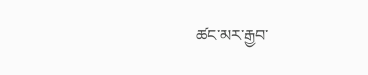ཚང་མར་རྒྱབ་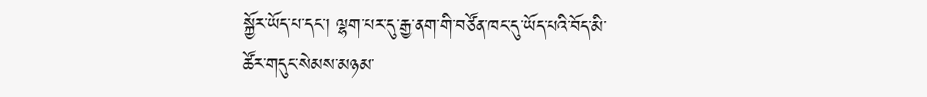སྐྱོར་ཡོད་པ་དང་། ལྷག་པར་དུ་རྒྱ་ནག་གི་བཙོན་ཁང་དུ་ཡོད་པའི་བོད་མི་ཚོར་གདུང་སེམས་མཉམ་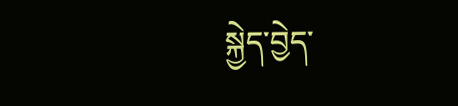སྐྱེད་བྱེད་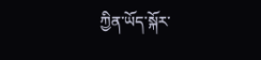ཀྱིན་ཡོད་སྐོར་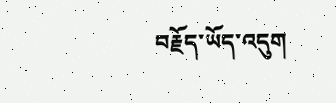བརྗོད་ཡོད་འདུག